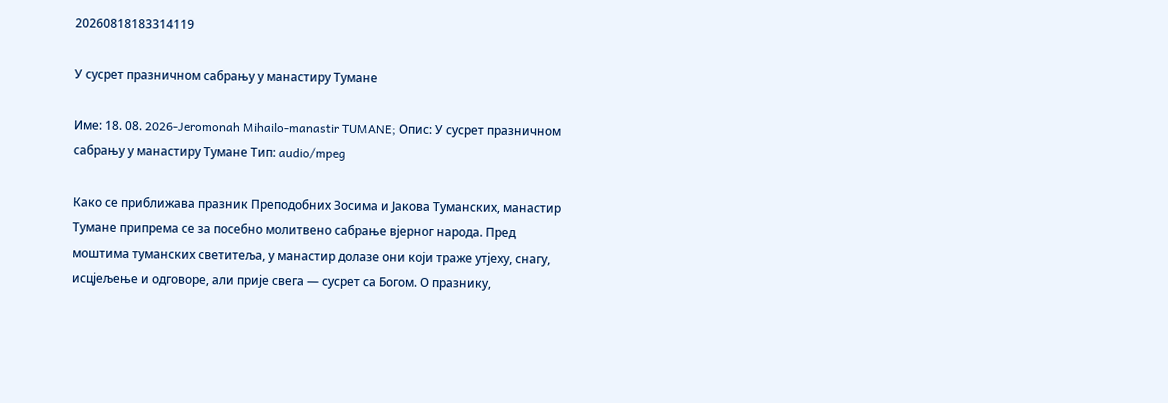20260818183314119

У сусрет празничном сабрању у манастиру Тумане

Име: 18. 08. 2026-Jeromonah Mihailo-manastir TUMANE; Опис: У сусрет празничном сабрању у манастиру Тумане Тип: audio/mpeg

Како се приближава празник Преподобних Зосима и Јакова Туманских, манастир Тумане припрема се за посебно молитвено сабрање вјерног народа. Пред моштима туманских светитеља, у манастир долазе они који траже утјеху, снагу, исцјељење и одговоре, али прије свега — сусрет са Богом. О празнику,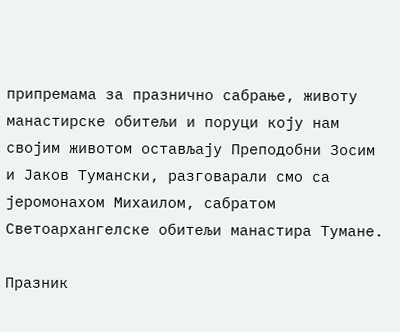припремама за празнично сабрање, животу манастирске обитељи и поруци коју нам својим животом остављају Преподобни Зосим и Јаков Тумански, разговарали смо са јеромонахом Михаилом, сабратом Светоархангелске обитељи манастира Тумане.

Празник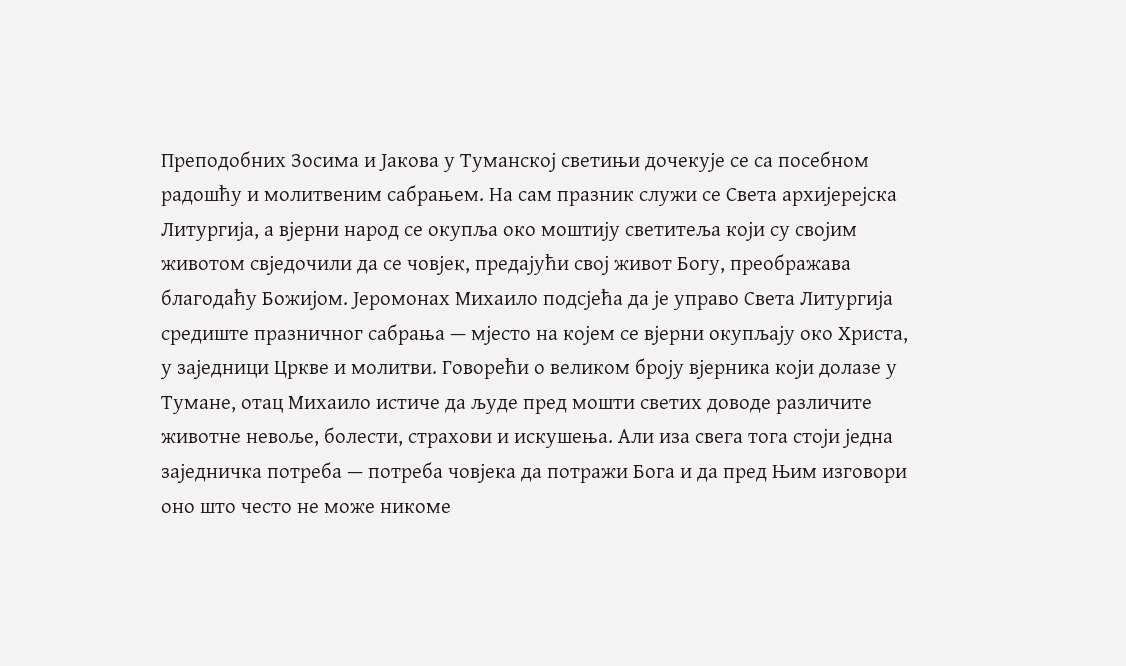Преподобних Зосима и Јакова у Туманској светињи дочекује се са посебном радошћу и молитвеним сабрањем. На сам празник служи се Света архијерејска Литургија, а вјерни народ се окупља око моштију светитеља који су својим животом свједочили да се човјек, предајући свој живот Богу, преображава благодаћу Божијом. Јеромонах Михаило подсјећа да је управо Света Литургија средиште празничног сабрања — мјесто на којем се вјерни окупљају око Христа, у заједници Цркве и молитви. Говорећи о великом броју вјерника који долазе у Тумане, отац Михаило истиче да људе пред мошти светих доводе различите животне невоље, болести, страхови и искушења. Али иза свега тога стоји једна заједничка потреба — потреба човјека да потражи Бога и да пред Њим изговори оно што често не може никоме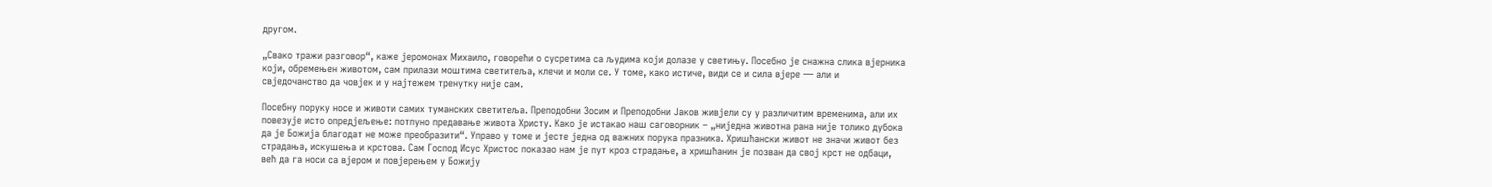другом.

„Свако тражи разговор“, каже јеромонах Михаило, говорећи о сусретима са људима који долазе у светињу. Посебно је снажна слика вјерника који, обремењен животом, сам прилази моштима светитеља, клечи и моли се. У томе, како истиче, види се и сила вјере — али и свједочанство да човјек и у најтежем тренутку није сам.

Посебну поруку носе и животи самих туманских светитеља. Преподобни Зосим и Преподобни Јаков живјели су у различитим временима, али их повезује исто опредјељење: потпуно предавање живота Христу. Како је истакао наш саговорник – „ниједна животна рана није толико дубока да је Божија благодат не може преобразити“. Управо у томе и јесте једна од важних порука празника. Хришћански живот не значи живот без страдања, искушења и крстова. Сам Господ Исус Христос показао нам је пут кроз страдање, а хришћанин је позван да свој крст не одбаци, већ да га носи са вјером и повјерењем у Божију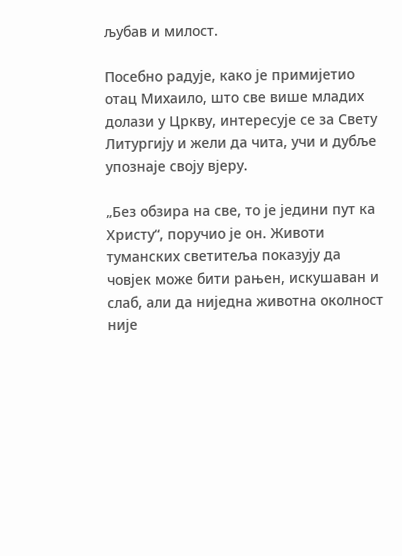љубав и милост.

Посебно радује, како је примијетио отац Михаило, што све више младих долази у Цркву, интересује се за Свету Литургију и жели да чита, учи и дубље упознаје своју вјеру.

„Без обзира на све, то је једини пут ка Христу“, поручио је он. Животи туманских светитеља показују да човјек може бити рањен, искушаван и слаб, али да ниједна животна околност није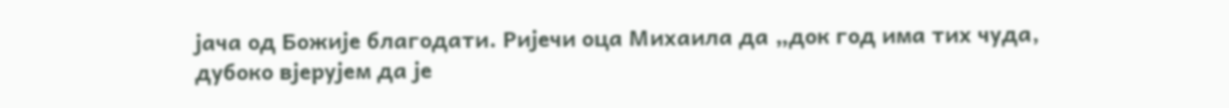јача од Божије благодати. Ријечи оца Михаила да „док год има тих чуда, дубоко вјерујем да је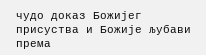чудо доказ Божијег присуства и Божије љубави према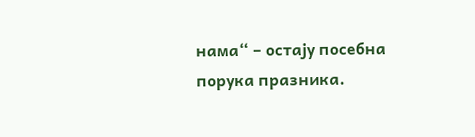нама“ – остају посебна порука празника.